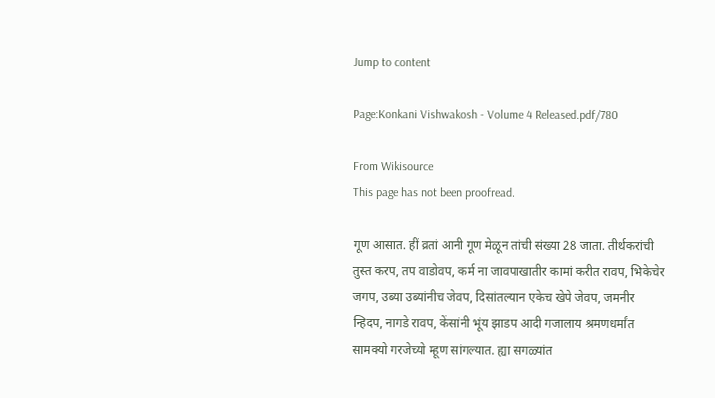Jump to content

Page:Konkani Vishwakosh - Volume 4 Released.pdf/780

From Wikisource
This page has not been proofread.

गूण आसात. हीं व्रतां आनी गूण मेळून तांची संख्या 28 जाता. तीर्थकरांची तुस्त करप, तप वाडोवप, कर्म ना जावपाखातीर कामां करीत रावप, भिकेचेर जगप, उब्या उब्यांनीच जेवप, दिसांतल्यान एकेच खेपे जेवप, जमनीर न्हिदप, नागडे रावप, केंसांनी भूंय झाडप आदी गजालाय श्रमणधर्मांत सामक्यो गरजेच्यो म्हूण सांगल्यात. ह्या सगळ्यांत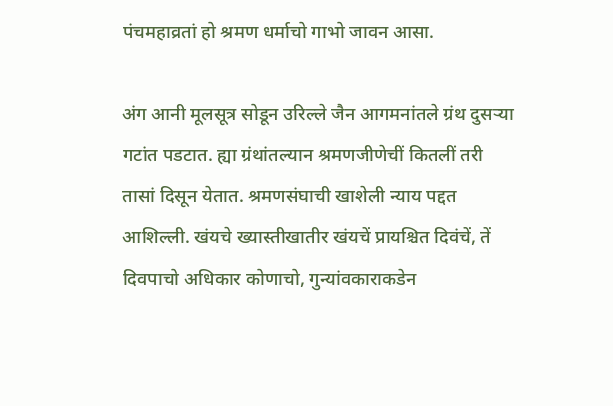पंचमहाव्रतां हो श्रमण धर्माचो गाभो जावन आसा.

अंग आनी मूलसूत्र सोडून उरिल्ले जैन आगमनांतले ग्रंथ दुसऱ्या गटांत पडटात. ह्या ग्रंथांतल्यान श्रमणजीणेचीं कितलीं तरी तासां दिसून येतात. श्रमणसंघाची खाशेली न्याय पद्दत आशिल्ली. खंयचे ख्यास्तीखातीर खंयचें प्रायश्चित दिवंचें, तें दिवपाचो अधिकार कोणाचो, गुन्यांवकाराकडेन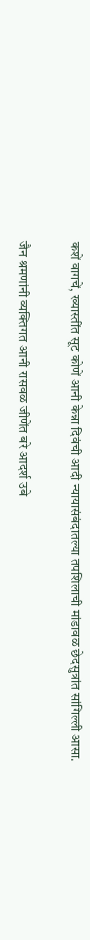कशें वागचें, ख्यास्तींत सूट कोणें आनी केन्ना दिवंची आदी न्यायासंबंदातल्या तपशिलाची मांडावळ छेदसुत्रांत सांगिल्ली आसा.

जैन श्रमणांनी व्यक्तिगत आनी रासवळ जीणेंत बरे आदर्श उबे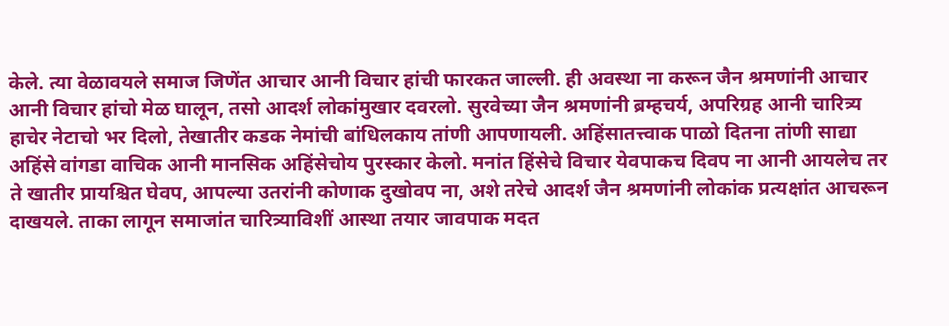केले. त्या वेळावयले समाज जिणेंत आचार आनी विचार हांची फारकत जाल्ली. ही अवस्था ना करून जैन श्रमणांनी आचार आनी विचार हांचो मेळ घालून, तसो आदर्श लोकांमुखार दवरलो. सुरवेच्या जैन श्रमणांनी ब्रम्हचर्य, अपरिग्रह आनी चारित्र्य हाचेर नेटाचो भर दिलो, तेखातीर कडक नेमांची बांधिलकाय तांणी आपणायली. अहिंसातत्त्वाक पाळो दितना तांणी साद्या अहिंसे वांगडा वाचिक आनी मानसिक अहिंसेचोय पुरस्कार केलो. मनांत हिंसेचे विचार येवपाकच दिवप ना आनी आयलेच तर ते खातीर प्रायश्चित घेवप, आपल्या उतरांनी कोणाक दुखोवप ना, अशे तरेचे आदर्श जैन श्रमणांनी लोकांक प्रत्यक्षांत आचरून दाखयले. ताका लागून समाजांत चारित्र्याविशीं आस्था तयार जावपाक मदत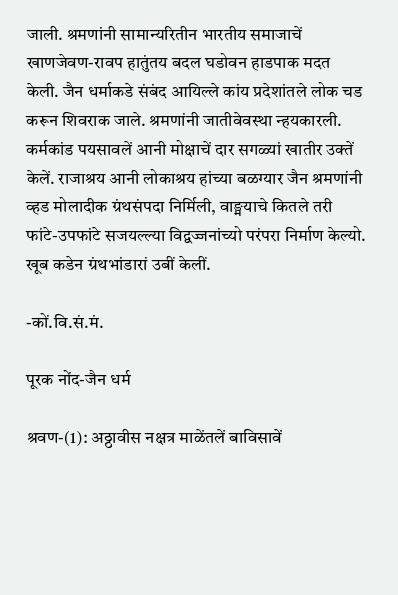जाली. श्रमणांनी सामान्यरितीन भारतीय समाजाचें खाणजेवण-रावप हातुंतय बदल घडोवन हाडपाक मदत केली. जैन धर्माकडे संबंद आयिल्ले कांय प्रदेशांतले लोक चड करून शिवराक जाले. श्रमणांनी जातीवेवस्था न्हयकारली. कर्मकांड पयसावलें आनी मोक्षाचें दार सगळ्यां खातीर उक्तें केलें. राजाश्रय आनी लोकाश्रय हांच्या बळग्यार जैन श्रमणांनी व्हड मोलादीक ग्रंथसंपदा निर्मिली, वाङ्मयाचे कितले तरी फांटे-उपफांटे सजयल्ल्या विद्वज्जनांच्यो परंपरा निर्माण केल्यो. खूब कडेन ग्रंथभांडारां उबीं केलीं.

-कों.वि.सं.मं.

पूरक नोंद-जैन धर्म

श्रवण-(1): अठ्ठावीस नक्षत्र माळेंतलें बाविसावें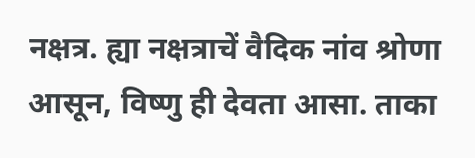नक्षत्र. ह्या नक्षत्राचें वैदिक नांव श्रोणा आसून, विष्णु ही देवता आसा. ताका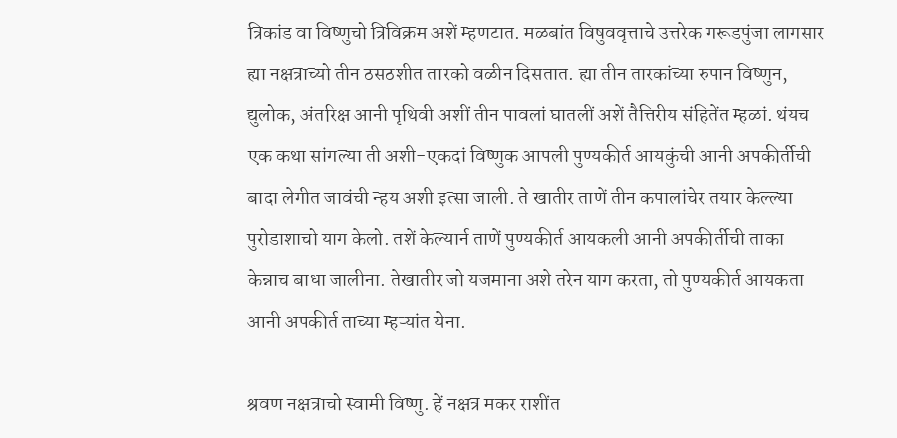त्रिकांड वा विष्णुचो त्रिविक्रम अशें म्हणटात. मळबांत विषुववृत्ताचे उत्तरेक गरूडपुंजा लागसार ह्या नक्षत्राच्यो तीन ठसठशीत तारको वळीन दिसतात. ह्या तीन तारकांच्या रुपान विष्णुन, द्युलोक, अंतरिक्ष आनी पृथिवी अशीं तीन पावलां घातलीं अशें तैत्तिरीय संहितेंत म्हळां. थंयच एक कथा सांगल्या ती अशी-एकदां विष्णुक आपली पुण्यकीर्त आयकुंची आनी अपकीर्तीची बादा लेगीत जावंची न्हय अशी इत्सा जाली. ते खातीर ताणें तीन कपालांचेर तयार केल्ल्या पुरोडाशाचो याग केलो. तशें केल्यार्न ताणें पुण्यकीर्त आयकली आनी अपकीर्तीची ताका केन्नाच बाधा जालीना. तेखातीर जो यजमाना अशे तरेन याग करता, तो पुण्यकीर्त आयकता आनी अपकीर्त ताच्या म्हऱ्यांत येना.

श्रवण नक्षत्राचो स्वामी विष्णु. हें नक्षत्र मकर राशींत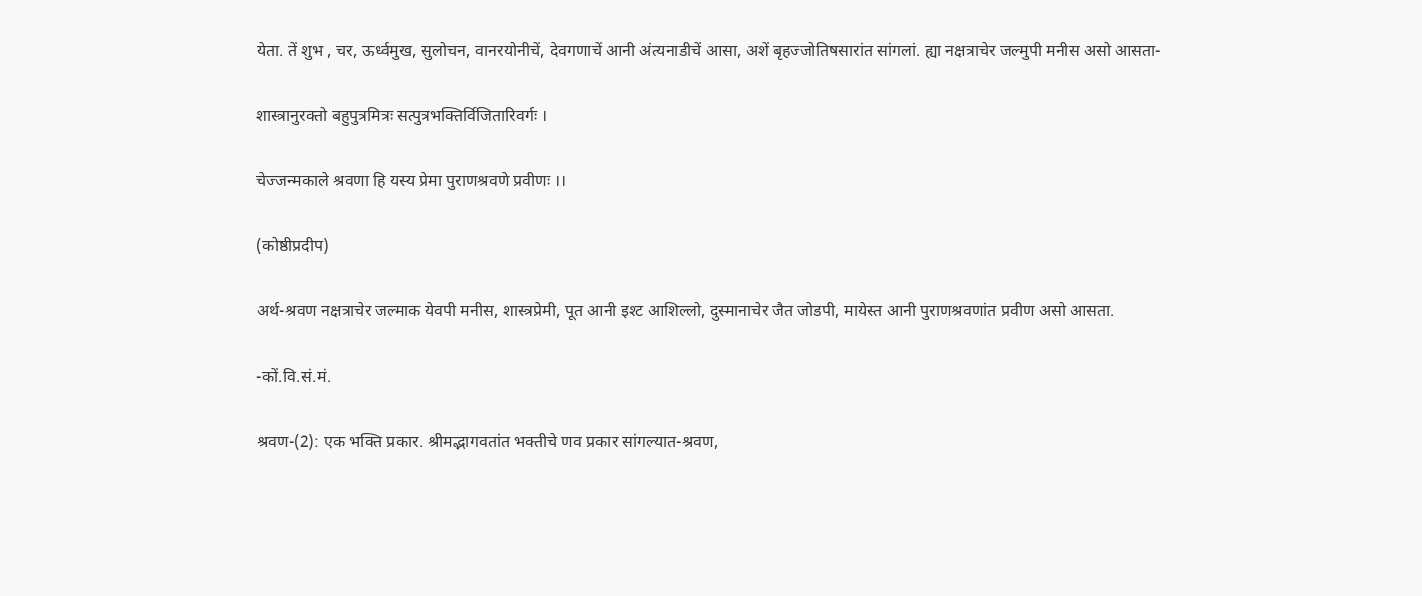येता. तें शुभ , चर, ऊर्ध्वमुख, सुलोचन, वानरयोनीचें, देवगणाचें आनी अंत्यनाडीचें आसा, अशें बृहज्जोतिषसारांत सांगलां. ह्या नक्षत्राचेर जल्मुपी मनीस असो आसता-

शास्त्रानुरक्तो बहुपुत्रमित्रः सत्पुत्रभक्तिर्विजितारिवर्गः ।

चेज्जन्मकाले श्रवणा हि यस्य प्रेमा पुराणश्रवणे प्रवीणः ।।

(कोष्ठीप्रदीप)

अर्थ-श्रवण नक्षत्राचेर जल्माक येवपी मनीस, शास्त्रप्रेमी, पूत आनी इश्ट आशिल्लो, दुस्मानाचेर जैत जोडपी, मायेस्त आनी पुराणश्रवणांत प्रवीण असो आसता.

-कों.वि.सं.मं.

श्रवण-(2): एक भक्ति प्रकार. श्रीमद्भागवतांत भक्तीचे णव प्रकार सांगल्यात-श्रवण,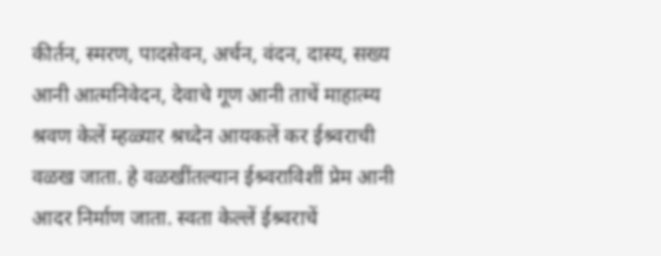कीर्तन, स्मरण, पादसेवन, अर्चन, वंदन, दास्य, सख्य आनी आत्मनिवेदन, देवाचे गूण आनी ताचें माहात्म्य श्रवण केलें म्हळ्यार श्रध्देन आयकलें कर ईश्र्वराची वळख जाता. हे वळखींतल्यान ईश्र्वराविशीं प्रेम आनी आदर निर्माण जाता. स्वता केल्लें ईश्र्वराचें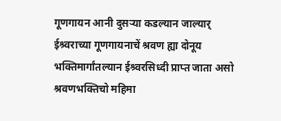गूणगायन आनी दुसऱ्या कडल्यान जाल्यार् ईश्र्वराच्या गूणगायनाचें श्रवण ह्या दोनूय भक्तिमार्गांतल्यान ईश्र्वरसिध्दी प्राप्त जाता असो श्रवणभक्तिचो महिमा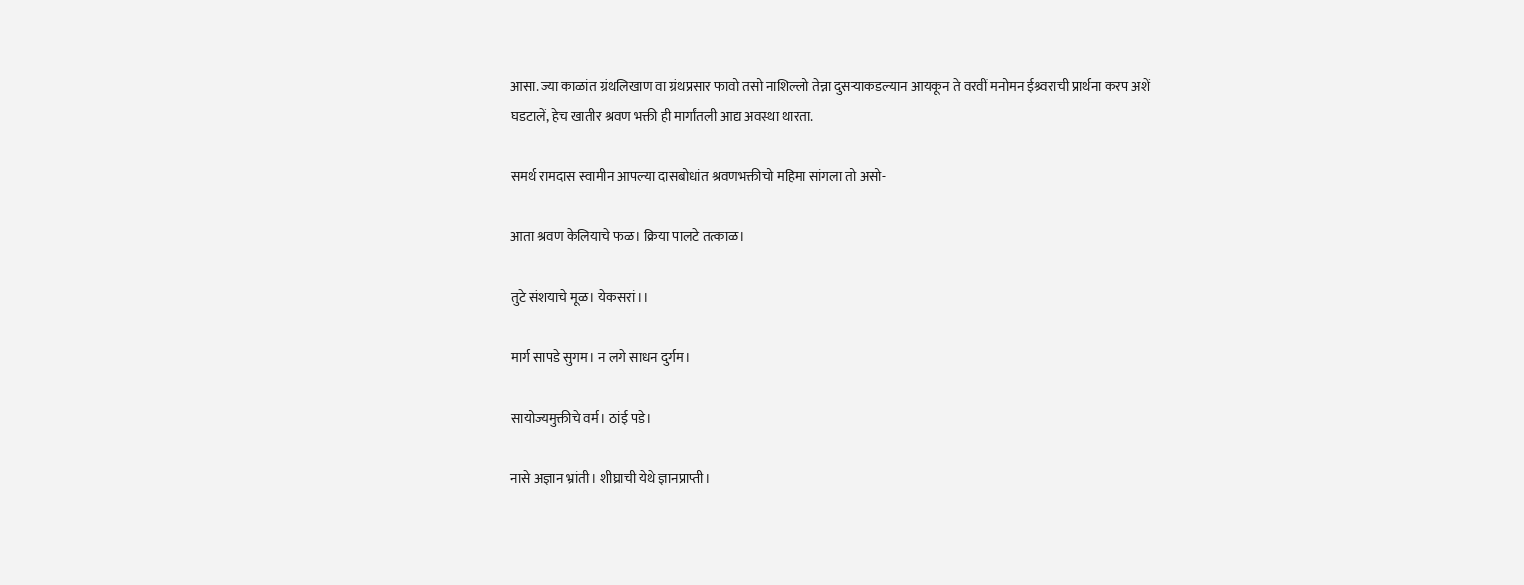आसा. ज्या काळांत ग्रंथलिखाण वा ग्रंथप्रसार फावो तसो नाशिल्लो तेन्ना दुसऱ्याकडल्यान आयकून ते वरवीं मनोमन ईश्र्वराची प्रार्थना करप अशें घडटालें, हेच खातीर श्रवण भक्ती ही मार्गांतली आद्य अवस्था थारता.

समर्थ रामदास स्वामीन आपल्या दासबोधांत श्रवणभक्तीचो महिमा सांगला तो असो-

आता श्रवण केलियाचे फळ। क्रिया पालटे तत्काळ।

तुटे संशयाचे मूळ। येकसरां।।

मार्ग सापडे सुगम। न लगे साधन दुर्गम।

सायोज्यमुक्तीचे वर्म। ठांई पडे।

नासे अज्ञान भ्रांती। शीघ्राची येथे ज्ञानप्राप्ती।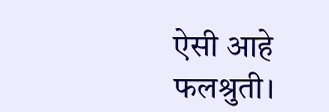ऐसी आहे फलश्रुती।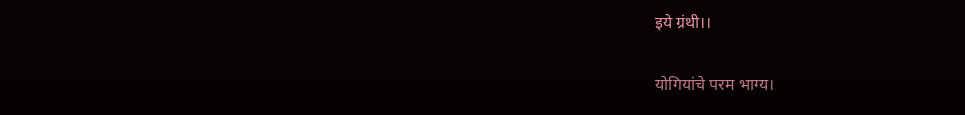इये ग्रंथी।।

योगियांचे परम भाग्य।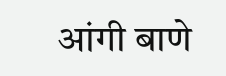आंगी बाणे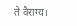ते वैराग्य।